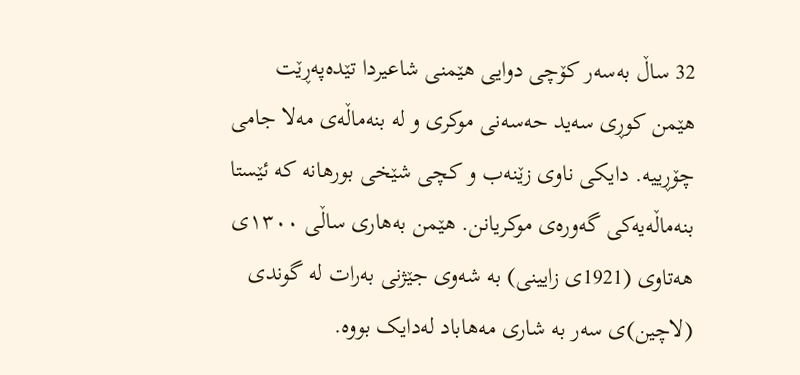32 ساڵ بەسەر کۆچی دوایی هێمنی شاعیردا تێدەپەڕێت
ھێمن کوڕی سەید حەسەنی موکری و لە بنەماڵەی مەلا جامی چۆڕییە. دایکی ناوی زێنەب و کچی شێخی بورھانە کە ئێستا بنەماڵەیەکی گەورەی موکریانن. ھێمن بەھاری ساڵی ١٣٠٠ی ھەتاوی (1921ی زایینی) بە شەوی جێژنی بەرات لە گوندی (لاچین)ی سەر بە شاری مەھاباد لەدایک بووە.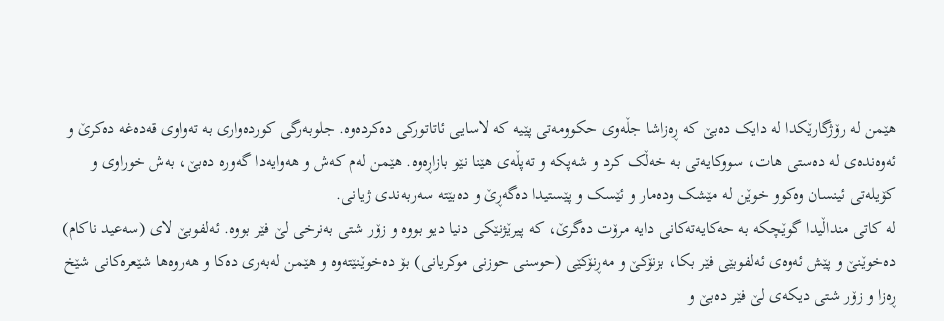ھێمن لە رۆژگارێکدا لە دایک دەبێ کە ڕەزاشا جڵەوی حکوومەتی پێیە کە لاسایی ئاتاتورکی دەکردەوە. جلوبەرگی کوردەواری بە تەواوی قەدەغە دەکرێ و ئەوەندەی لە دەستی ھات، سووکایەتی بە خەڵک کرد و شەپکە و تەپڵەی ھێنا نێو بازاڕەوە. ھێمن لەم کەش و ھەوایەدا گەورە دەبێ، بەش خوراوی و کۆیلەتی ئینسان وەکوو خوێن لە مێشک ودەمار و ئێسک و پێستیدا دەگەڕێ و دەبێتە سەربەندی ژیانی.
لە کاتی منداڵیدا گوێچکە بە حەکایەتەکانی دایە مرۆت دەگرێ، کە پیرێژنێکی دنیا دیو بووە و زۆر شتی بەنرخی لێ فێر بووە. ئەلفوبێ لای (سەعید ناکام) دەخوێنێ و پێش ئەوەی ئەلفوبێی فێر بکا، بزنۆکێ و مەڕنۆکێی (حوسنی حوزنی موکریانی) بۆ دەخوێنێتەوە و ھێمن لەبەری دەکا و ھەروەھا شێعرەکانی شێخ ڕەزا و زۆر شتی دیکەی لێ فێر دەبێ و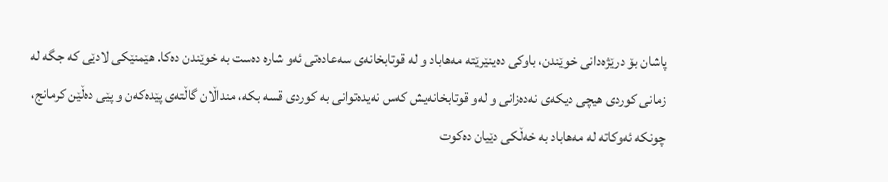پاشان بۆ درێژەدانی خوێندن، باوکی دەینێرێتە مەھاباد و لە قوتابخانەی سەعادەتی ئەو شارە دەست بە خوێندن دەکا. ھێمنێکی لادێی کە جگە لە زمانی کوردی ھیچی دیکەی نەدەزانی و لەو قوتابخانەیش کەس نەیدەتوانی بە کوردی قسە بکە، منداڵان گاڵتەی پێدەکەن و پێی دەڵێن کرمانج، چونکە ئەوکاتە لە مەھاباد بە خەڵکی دێیان دەکوت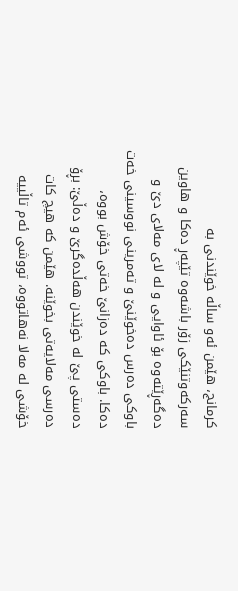کرمانج، ھێمن ئەو ساڵە خوێندنی بە سەرکەوتنێکی زۆر باشەوە تێپەڕ دەکا و ھاوین دەگەڕێتەوە بۆ ئاوایی و لە لای مەلای دێ و باوکی دەرس دەخوێنێ و تەمرینی نووسینی خەت دەکا. باوکی کە دەزانێ خەتی خۆش بووە، دەستی پێ لە خوێندن ھەڵدەگرێ و دەڵێ: بڕۆ دەرسی مەلایەتی بخوێنە. ھێمن کە ھیچ کات خۆشی لە مەلا نەھاتووە، تووشی ئەم تاڵییە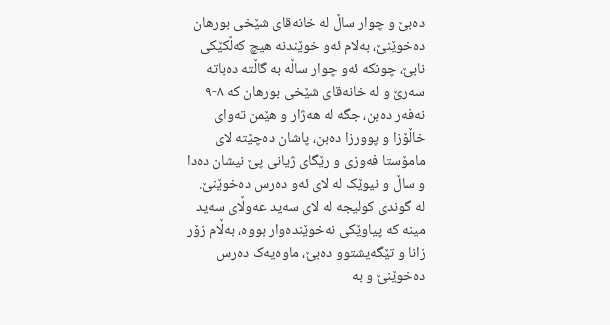دەبێ و چوار ساڵ لە خانەقای شێخی بورھان دەخوێنێ، بەلام ئەو خوێندنە ھیچ کەڵکێکی نابێ، چونکە ئەو چوار ساڵە بە گاڵتە دەباتە سەرێ و لە خانەقای شێخی بورھان کە ٨-٩ نەفەر دەبن، جگە لە ھەژار و ھێمن تەوای خاڵۆزا و پوورزا دەبن، پاشان دەچێتە لای مامۆستا فەوزی و رێگای ژیانی پێ نیشان دەدا و ساڵ و نیوێک لە لای ئەو دەرس دەخوێنێ.
لە گوندی کولیجە لە لای سەید عەوڵای سەید مینە کە پیاوێکی نەخوێندەوار بووە، بەڵام زۆر زانا و تێگەیشتوو دەبێ، ماوەیەک دەرس دەخوێنێ و بە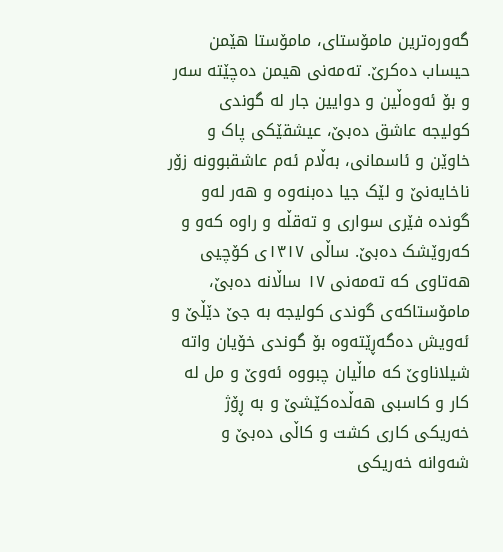گەورەترین مامۆستای، مامۆستا ھێمن حیساب دەکرێ. تەمەنی ھیمن دەچێتە سەر و بۆ ئەوەڵین و دوایین جار لە گوندی کولیجە عاشق دەبێ، عیشقێکی پاک و خاوێن و ئاسمانی، بەڵام ئەم عاشقبوونە زۆر ناخایەنێ و لێک جیا دەبنەوە و ھەر لەو گوندە فێری سواری و تەقڵە و راوە کەو و کەروێشک دەبێ. ساڵی ١٣١٧ی کۆچیی ھەتاوی کە تەمەنی ١٧ ساڵانە دەبێ، مامۆستاکەی گوندی کولیجە بە جێ دێڵێ و ئەویش دەگەڕێتەوە بۆ گوندی خۆیان واتە شیلاناوێ کە ماڵیان چبووە ئەوێ و مل لە کار و کاسبی ھەڵدەکێشێ و بە ڕۆژ خەریکی کاری کشت و کاڵی دەبێ و شەوانە خەریکی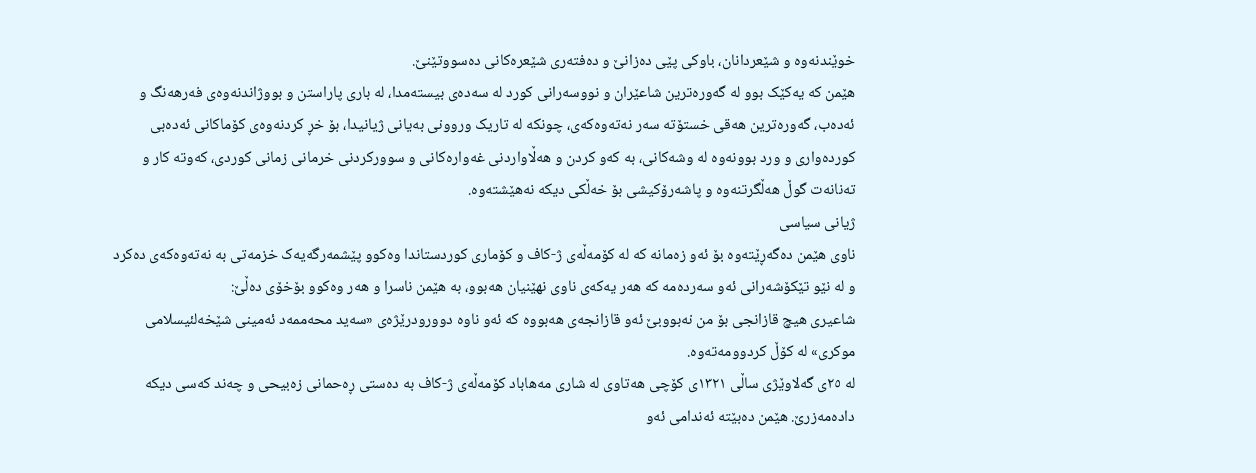خوێندنەوە و شێعردانان، باوکی پێی دەزانێ و دەفتەری شێعرەکانی دەسووتێنێ.
ھێمن کە یەکێک بوو لە گەورەترین شاعێران و نووسەرانی کورد لە سەدەی بیستەمدا، لە باری پاراستن و بووژاندنەوەی فەرھەنگ و ئەدەب، گەورەترین ھەقی خستۆتە سەر نەتەوەکەی، چونکە لە تاریک وروونی بەیانی ژیانیدا، بۆ خڕ کردنەوەی کۆماکانی ئەدەبی کوردەواری و ورد بوونەوە لە وشەکانی، بە کەو کردن و ھەڵاواردنی غەوارەکانی و سوورکردنی خرمانی زمانی کوردی، کەوتە کار و تەنانەت گوڵ ھەڵگرتنەوە و پاشەرۆکیشی بۆ خەڵکی دیکە نەھێشتەوە.
ژیانی سیاسی
ناوی ھێمن دەگەڕێتەوە بۆ ئەو زەمانە کە لە کۆمەڵەی ژ-کاف و کۆماری کوردستاندا وەکوو پێشمەرگەیەک خزمەتی بە نەتەوەکەی دەکرد و لە نێو تێکۆشەرانی ئەو سەردەمە کە ھەر یەکەی ناوی نھێنیان ھەبوو، بە ھێمن ناسرا و ھەر وەکوو بۆخۆی دەڵێ:
شاعیری ھیچ قازانجی بۆ من نەبووبێ ئەو قازانجەی ھەبووە کە ئەو ناوە دوورودرێژەی «سەید محەممەد ئەمینی شێخەلئیسلامی موکری» لە کۆڵ کردوومەتەوە.
لە ٢٥ی گەلاوێژی ساڵی ١٣٢١ی کۆچی ھەتاوی لە شاری مەھاباد کۆمەڵەی ژ-کاف بە دەستی ڕەحمانی زەبیحی و چەند کەسی دیکە دادەمەزرێ. ھێمن دەبێتە ئەندامی ئەو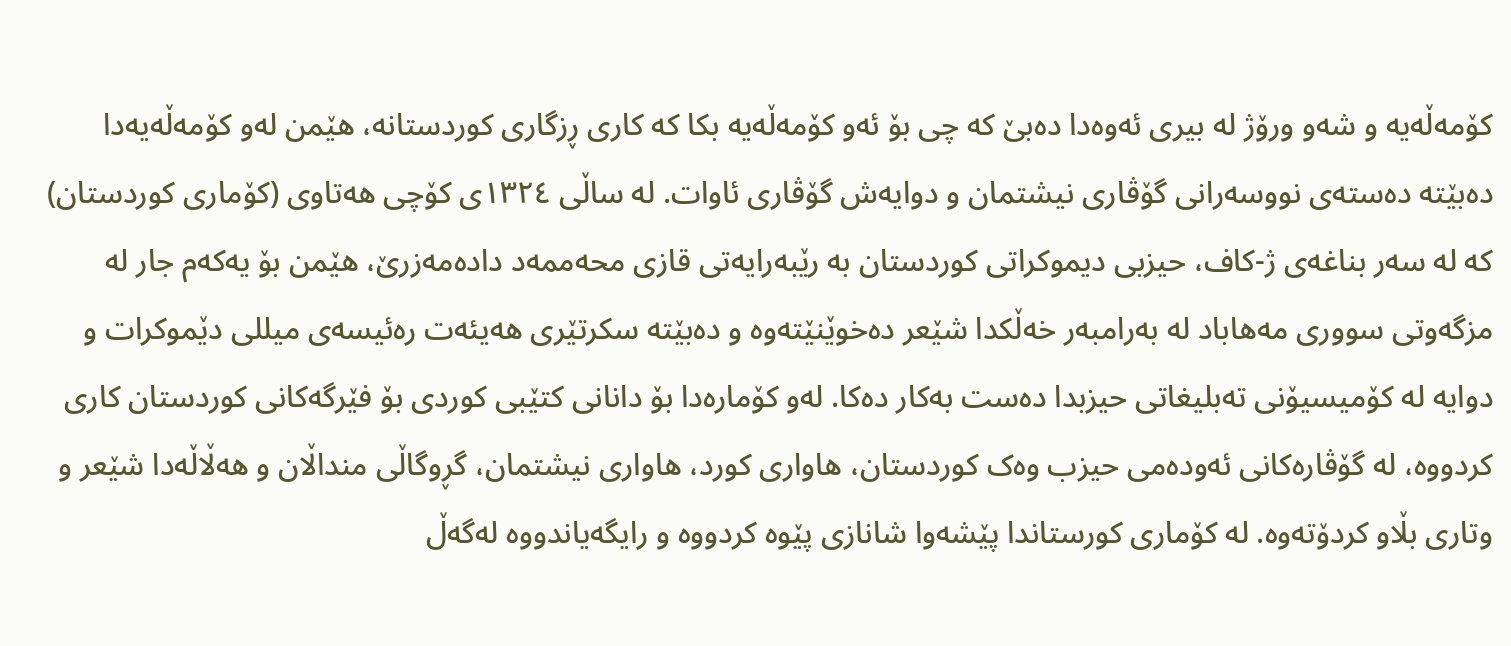کۆمەڵەیە و شەو ورۆژ لە بیری ئەوەدا دەبێ کە چی بۆ ئەو کۆمەڵەیە بکا کە کاری ڕزگاری کوردستانە، ھێمن لەو کۆمەڵەیەدا دەبێتە دەستەی نووسەرانی گۆڤاری نیشتمان و دوایەش گۆڤاری ئاوات. لە ساڵی ١٣٢٤ی کۆچی ھەتاوی (کۆماری کوردستان) کە لە سەر بناغەی ژ-کاف، حیزبی دیموکراتی کوردستان بە رێبەرایەتی قازی محەممەد دادەمەزرێ، ھێمن بۆ یەکەم جار لە مزگەوتی سووری مەھاباد لە بەرامبەر خەڵکدا شێعر دەخوێنێتەوە و دەبێتە سکرتێری ھەیئەت رەئیسەی میللی دێموکرات و دوایە لە کۆمیسیۆنی تەبلیغاتی حیزبدا دەست بەکار دەکا. لەو کۆمارەدا بۆ دانانی کتێبی کوردی بۆ فێرگەکانی کوردستان کاری کردووە، لە گۆڤارەکانی ئەودەمی حیزب وەک کوردستان، ھاواری کورد، ھاواری نیشتمان، گڕوگاڵی منداڵان و ھەڵاڵەدا شێعر و وتاری بڵاو کردۆتەوە. لە کۆماری کورستاندا پێشەوا شانازی پێوە کردووە و رایگەیاندووە لەگەڵ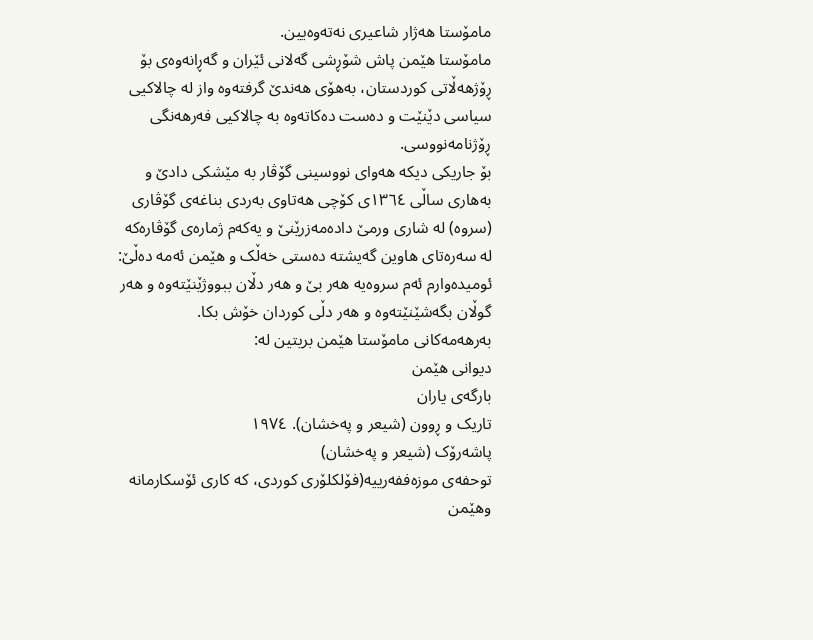مامۆستا هەژار شاعیری نەتەوەیین.
مامۆستا هێمن پاش شۆڕشی گەلانی ئێران و گەڕانەوەی بۆ ڕۆژهەڵاتی کوردستان، بەهۆی هەندێ گرفتەوە واز لە چالاکیی سیاسی دێنێت و دەست دەکاتەوە بە چالاکیی فەرهەنگی ڕۆژنامەنووسی.
بۆ جاریکی دیکە ھەوای نووسینی گۆڤار بە مێشکی دادێ و بەھاری ساڵی ١٣٦٤ی کۆچی ھەتاوی بەردی بناغەی گۆڤاری (سروە) لە شاری ورمێ دادەمەزرێنێ و یەکەم ژمارەی گۆڤارەکە لە سەرەتای ھاوین گەیشتە دەستی خەڵک و ھێمن ئەمە دەڵێ: ئومیدەوارم ئەم سروەیە ھەر بێ و ھەر دڵان ببووژێنێتەوە و ھەر گوڵان بگەشێنێتەوە و ھەر دڵی کوردان خۆش بکا.
بەرهەمەکانی مامۆستا ھێمن بریتین لە:
دیوانی ھێمن
بارگەی یاران
تاریک و ڕوون (شیعر و پەخشان). ١٩٧٤
پاشەرۆک (شیعر و پەخشان)
توحفەی موزەففەرییە(فۆلکلۆری کوردی، کە کاری ئۆسکارمانە وھێمن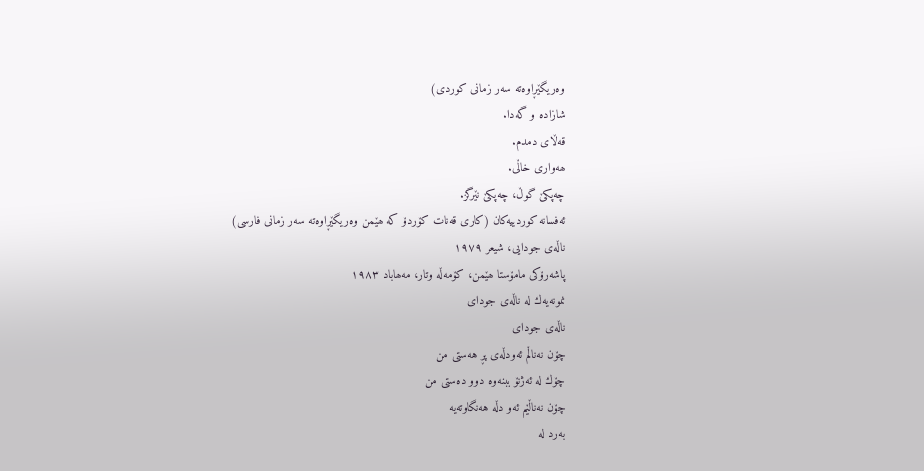وەریگێڕاوەتە سەر زمانی کوردی)
شازادە و گەدا.
قەڵای دمدم.
ھەواری خاڵی.
چەپکێ گوڵ، چەپکێ نێرگز.
ئەفسانە کوردییەکان (کاری قەنات کۆردۆ کە ھێمن وەریگێڕاوەتە سەر زمانی فارسی)
ناڵەی جودایی، شیعر ١٩٧٩
پاشەرۆکی مامۆستا ھێمن، کۆمەڵە وتار، مەھاباد ١٩٨٣
نمونەیەك لە ناڵەی جودای
ناڵەی جودای
چۆن نەناڵم ئەودڵەی پڕ هەستی من
چۆك لە ئەژنۆ ببنەوە دوو دەستی من
چۆن نەناڵێم ئەو دڵە هەنگاوتەیە
بەرد لە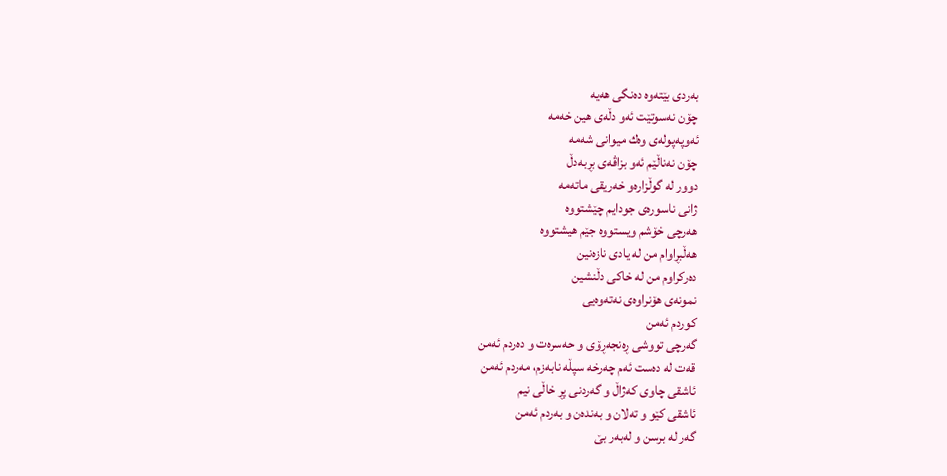بەردی بێتەوە دەنگی هەیە
چۆن نەسوتێت ئەو دڵەی هین خەمە
ئەوپەپولەی وەك میوانی شەمە
چۆن نەناڵێم ئەو بزاڤەی بڕبەدڵ
دوور لە گوڵزارەو خەریقی ماتەمە
ژانی ناسورەی جودایم چێشتووە
هەرچی خۆشم ویستووە جێم هیشتووە
هەڵبڕاوام من لە یادی نازەنین
دەركراوم من لە خاكی دڵنشین
نمونەی ھۆنراوەی نەتەوەیی
کوردم ئەمن
گەرچی تووشی ڕەنجەڕۆی و حەسرەت و دەردم ئەمن
قەت لە دەست ئەم چەرخە سپڵە نابەزم، مەردم ئەمن
ئاشقی چاوی کەژاڵ و گەردنی پڕ خاڵی نیم
ئاشقی کێو و تەلان و بەندەن و بەردم ئەمن
گەر لە برسن و لەبەر بێ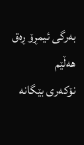بەرگی ئیمڕۆ ڕەق ھەڵێم
نۆکەری بێگانە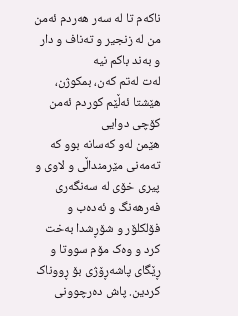ناکەم تا لە سەر ھەردم ئەمن
من لە زنجیر و تەناف و دار و بەند باکم نیە
لەت لەتم کەن، بمکوژن، ھێشتا ئەڵێم کوردم ئەمن
کۆچی دوایی
ھێمن لەو کەسانە بوو کە تەمەنی مێرمنداڵی و لاوی و پیری خۆی لە سەنگەری فەرھەنگ و ئەدەب و فۆلکلۆر و شۆڕشدا بەخت کرد و وەک مۆم سووتا و ڕێگای پاشەڕۆژی بۆ ڕووناک کردین. پاش دەرچوونی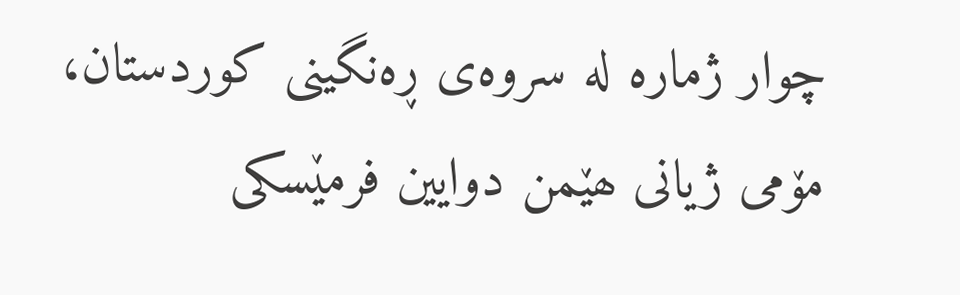چوار ژمارە لە سروەی ڕەنگینی کوردستان، مۆمی ژیانی ھێمن دوایین فرمێسکی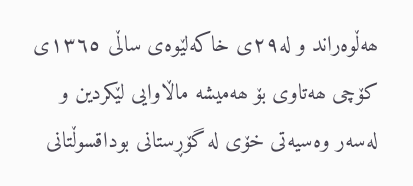ھەڵوەراند و لە٢٩ی خاکەلێوەی ساڵی ١٣٦٥ی کۆچی ھەتاوی بۆ ھەمیشە ماڵاوایی لێکردین و لەسەر وەسیەتی خۆی لە گۆڕستانی بوداقسوڵتانی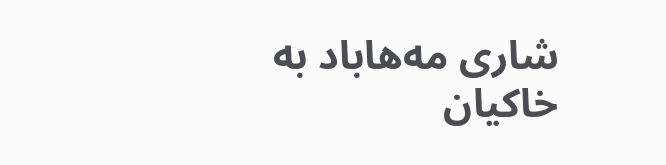شاری مەھاباد بە خاکیان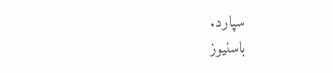سپارد.
باسنيوز